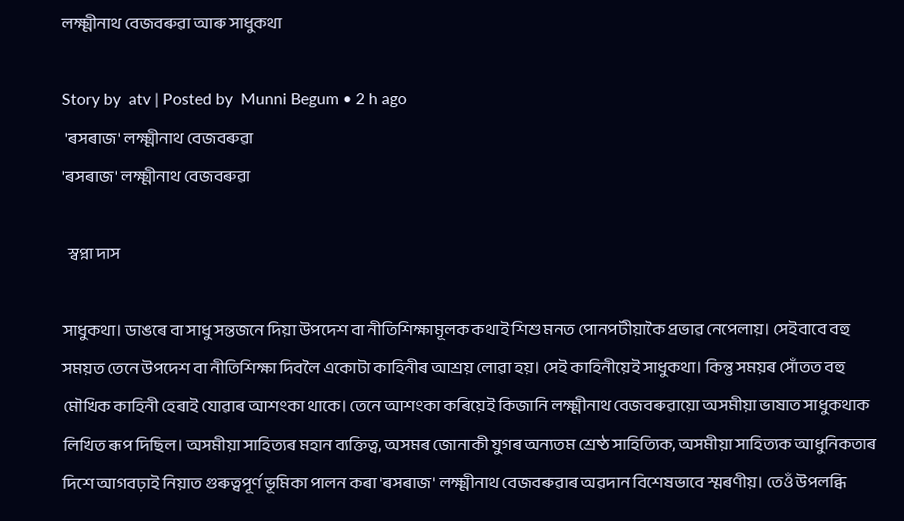লক্ষ্মীনাথ বেজবৰুৱা আৰু সাধুকথা

Story by  atv | Posted by  Munni Begum • 2 h ago
 'ৰসৰাজ' লক্ষ্মীনাথ বেজবৰুৱা
'ৰসৰাজ' লক্ষ্মীনাথ বেজবৰুৱা

  স্বপ্না দাস

সাধুকথা। ডাঙৰে বা সাধু সন্তজনে দিয়া উপদেশ বা নীতিশিক্ষামূলক কথাই শিশু মনত পোনপটীয়াকৈ প্ৰভাৱ নেপেলায়। সেইবাবে বহু সময়ত তেনে উপদেশ বা নীতিশিক্ষা দিবলৈ একোটা কাহিনীৰ আশ্ৰয় লোৱা হয়। সেই কাহিনীয়েই সাধুকথা। কিন্তু সময়ৰ সোঁতত বহু মৌখিক কাহিনী হেৰাই যোৱাৰ আশংকা থাকে। তেনে আশংকা কৰিয়েই কিজানি লক্ষ্মীনাথ বেজবৰুৱায়ো অসমীয়া ভাষাত সাধুকথাক লিখিত ৰূপ দিছিল। অসমীয়া সাহিত্যৰ মহান ব্যক্তিত্ব, অসমৰ জোনাকী যুগৰ অন্যতম শ্ৰেষ্ঠ সাহিত্যিক, অসমীয়া সাহিত্যক আধুনিকতাৰ দিশে আগবঢ়াই নিয়াত গুৰুত্বপূৰ্ণ ভূমিকা পালন কৰা 'ৰসৰাজ' লক্ষ্মীনাথ বেজবৰুৱাৰ অৱদান বিশেষভাবে স্মৰণীয়। তেওঁ উপলব্ধি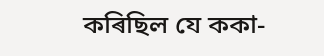কৰিছিল যে ককা-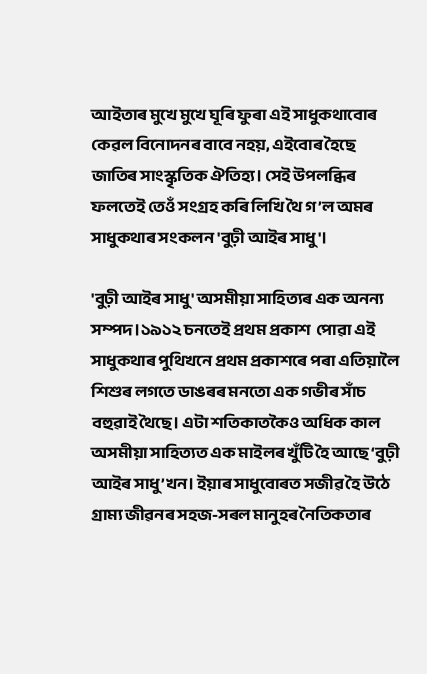আইতাৰ মুখে মুখে ঘূৰি ফুৰা এই সাধুকথাবোৰ কেৱল বিনোদনৰ বাবে নহয়, এইবোৰ হৈছে জাতিৰ সাংস্কৃতিক ঐতিহ্য। সেই উপলব্ধিৰ ফলতেই তেওঁ সংগ্ৰহ কৰি লিখি থৈ গ’ল অমৰ সাধুকথাৰ সংকলন 'বুঢ়ী আইৰ সাধু'।

'বুঢ়ী আইৰ সাধু' অসমীয়া সাহিত্যৰ এক অনন্য সম্পদ।১৯১২ চনতেই প্ৰথম প্ৰকাশ  পোৱা এই সাধুকথাৰ পুথিখনে প্ৰথম প্ৰকাশৰে পৰা এতিয়ালৈ শিশুৰ লগতে ডাঙৰৰ মনতো এক গভীৰ সাঁচ বহুৱাই থৈছে। এটা শতিকাতকৈও অধিক কাল অসমীয়া সাহিত্যত এক মাইলৰ খুঁটি হৈ আছে ‘বুঢ়ী আইৰ সাধু’খন। ইয়াৰ সাধুবোৰত সজীৱ হৈ উঠে গ্ৰাম্য জীৱনৰ সহজ-সৰল মানুহৰ নৈতিকতাৰ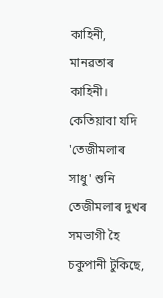কাহিনী, মানৱতাৰ কাহিনী। কেতিয়াবা যদি 'তেজীমলাৰ সাধু' শুনি তেজীমলাৰ দুখৰ সমভাগী হৈ চকুপানী টুকিছে,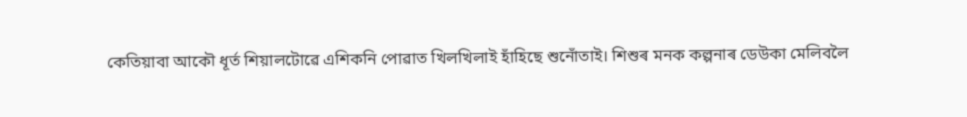কেতিয়াবা আকৌ ধূৰ্ত শিয়ালটোৱে এশিকনি পোৱাত খিলখিলাই হাঁহিছে শুনোঁতাই। শিশুৰ মনক কল্পনাৰ ডেউকা মেলিবলৈ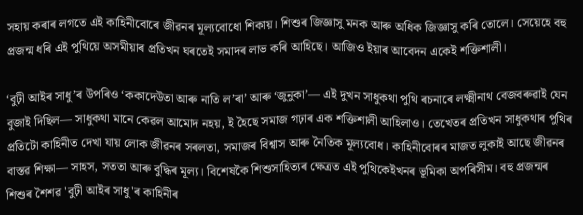সহায় কৰাৰ লগতে এই কাহিনীবোৰে জীৱনৰ মূল্যবোধো শিকায়। শিশুৰ জিজ্ঞাসু মনক আৰু অধিক জিজ্ঞাসু কৰি তোলে। সেয়েহে বহু প্ৰজন্ম ধৰি এই পুথিয়ে অসমীয়াৰ প্ৰতিখন ঘৰতেই সমাদৰ লাভ কৰি আহিছে। আজিও ইয়াৰ আবেদন একেই শক্তিশালী।

‘বুঢ়ী আইৰ সাধু’ৰ উপৰিও ‘ককাদেউতা আৰু নাতি ল’ৰা’ আৰু ‘জুনুকা’— এই দুখন সাধুকথা পুথি ৰচনাৰে লক্ষ্মীনাথ বেজবৰুৱাই যেন বুজাই দিছিল— সাধুকথা মানে কেৱল আমোদ নহয়, ই হৈছে সমাজ গঢ়াৰ এক শক্তিশালী আহিলাও। তেখেতৰ প্ৰতিখন সাধুকথাৰ পুথিৰ প্ৰতিটো কাহিনীত দেখা যায় লোক জীৱনৰ সৰলতা, সমাজৰ বিশ্বাস আৰু নৈতিক মূল্যবোধ। কাহিনীবোৰৰ মাজত লুকাই আছে জীৱনৰ বাস্তৱ শিক্ষা— সাহস, সততা আৰু বুদ্ধিৰ মূল্য। বিশেষকৈ শিশুসাহিত্যৰ ক্ষেত্ৰত এই পুথিকেইখনৰ ভূমিকা অপৰিসীম। বহু প্ৰজন্মৰ শিশুৰ শৈশৱ 'বুঢ়ী আইৰ সাধু'ৰ কাহিনীৰ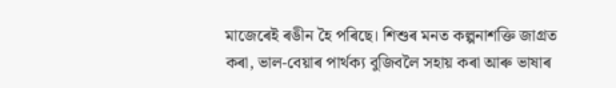মাজেৰেই ৰঙীন হৈ পৰিছে। শিশুৰ মনত কল্পনাশক্তি জাগ্ৰত কৰা, ভাল-বেয়াৰ পাৰ্থক্য বুজিবলৈ সহায় কৰা আৰু ভাষাৰ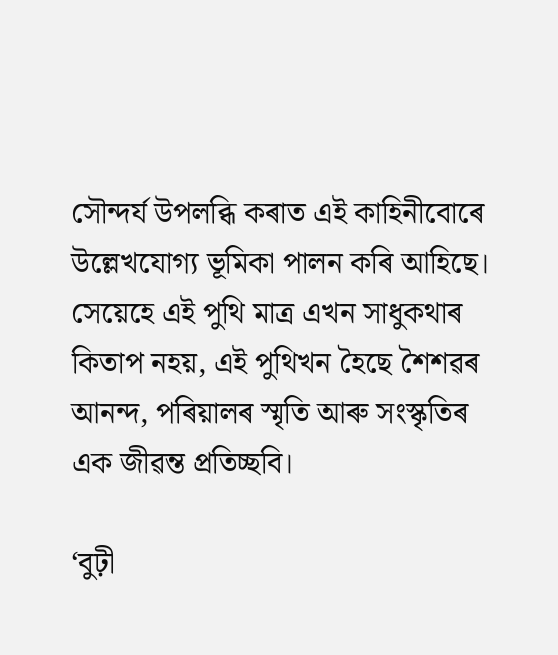সৌন্দৰ্য উপলব্ধি কৰাত এই কাহিনীবোৰে উল্লেখযোগ্য ভূমিকা পালন কৰি আহিছে। সেয়েহে এই পুথি মাত্ৰ এখন সাধুকথাৰ কিতাপ নহয়, এই পুথিখন হৈছে শৈশৱৰ আনন্দ, পৰিয়ালৰ স্মৃতি আৰু সংস্কৃতিৰ এক জীৱন্ত প্ৰতিচ্ছবি।

‘বুঢ়ী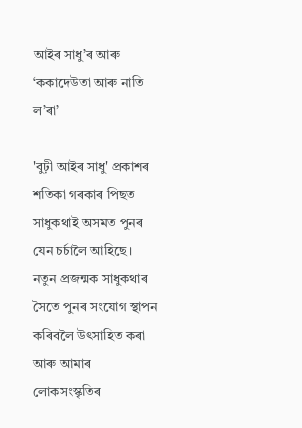আইৰ সাধু’ৰ আৰু ‘ককাদেউতা আৰু নাতি ল’ৰা’

'বুঢ়ী আইৰ সাধু' প্ৰকাশৰ শতিকা গৰকাৰ পিছত  সাধুকথাই অসমত পুনৰ যেন চৰ্চালৈ আহিছে। নতুন প্ৰজন্মক সাধুকথাৰ সৈতে পুনৰ সংযোগ স্থাপন কৰিবলৈ উৎসাহিত কৰা আৰু আমাৰ লোকসংস্কৃতিৰ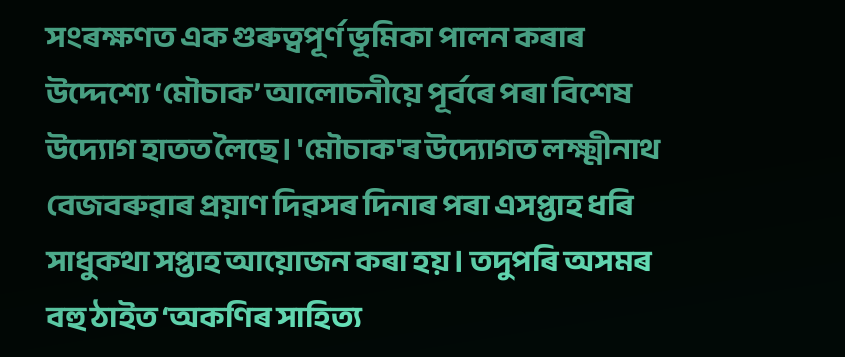সংৰক্ষণত এক গুৰুত্বপূৰ্ণ ভূমিকা পালন কৰাৰ উদ্দেশ্যে ‘মৌচাক’ আলোচনীয়ে পূৰ্বৰে পৰা বিশেষ উদ্যোগ হাতত লৈছে। 'মৌচাক'ৰ উদ্যোগত লক্ষ্মীনাথ বেজবৰুৱাৰ প্ৰয়াণ দিৱসৰ দিনাৰ পৰা এসপ্তাহ ধৰি সাধুকথা সপ্তাহ আয়োজন কৰা হয়। তদুপৰি অসমৰ বহু ঠাইত ‘অকণিৰ সাহিত্য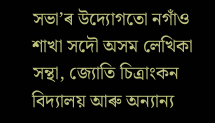সভা’ৰ উদ্যোগতো নগাঁও শাখা সদৌ অসম লেখিকা সন্থা, জ্যোতি চিত্ৰাংকন বিদ্যালয় আৰু অন্যান্য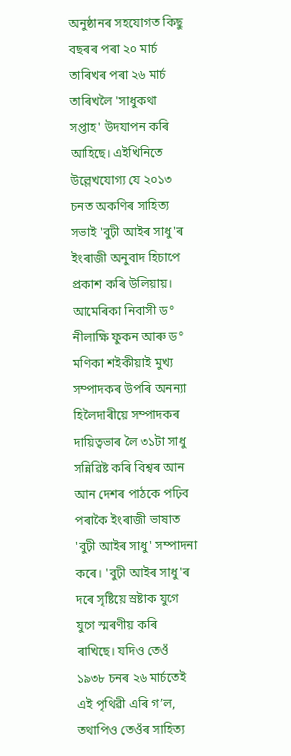অনুষ্ঠানৰ সহযোগত কিছু বছৰৰ পৰা ২০ মাৰ্চ তাৰিখৰ পৰা ২৬ মাৰ্চ তাৰিখলৈ 'সাধুকথা সপ্তাহ' উদযাপন কৰি আহিছে। এইখিনিতে উল্লেখযোগ্য যে ২০১৩ চনত অকণিৰ সাহিত্য সভাই 'বুঢ়ী আইৰ সাধু'ৰ ইংৰাজী অনুবাদ হিচাপে প্ৰকাশ কৰি উলিয়ায়। আমেৰিকা নিবাসী ড° নীলাক্ষি ফুকন আৰু ড° মণিকা শইকীয়াই মুখ্য সম্পাদকৰ উপৰি অনন্যা হিলৈদাৰীয়ে সম্পাদকৰ দায়িত্বভাৰ লৈ ৩১টা সাধু সন্নিৱিষ্ট কৰি বিশ্বৰ আন আন দেশৰ পাঠকে পঢ়িব পৰাকৈ ইংৰাজী ভাষাত 'বুঢ়ী আইৰ সাধু' সম্পাদনা কৰে। 'বুঢ়ী আইৰ সাধু'ৰ দৰে সৃষ্টিয়ে স্ৰষ্টাক যুগে যুগে স্মৰণীয় কৰি ৰাখিছে। যদিও তেওঁ ১৯৩৮ চনৰ ২৬ মাৰ্চতেই এই পৃথিৱী এৰি গ’ল, তথাপিও তেওঁৰ সাহিত্য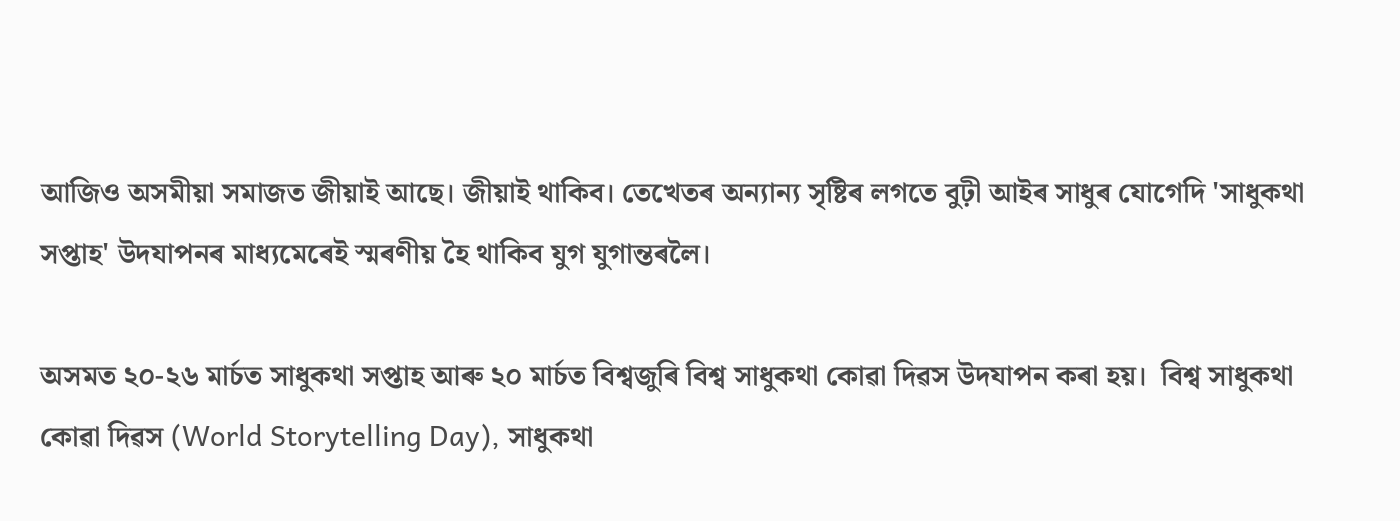আজিও অসমীয়া সমাজত জীয়াই আছে। জীয়াই থাকিব। তেখেতৰ অন্যান্য সৃষ্টিৰ লগতে বুঢ়ী আইৰ সাধুৰ যোগেদি 'সাধুকথা সপ্তাহ' উদযাপনৰ মাধ্যমেৰেই স্মৰণীয় হৈ থাকিব যুগ যুগান্তৰলৈ।

অসমত ২০-২৬ মাৰ্চত সাধুকথা সপ্তাহ আৰু ২০ মাৰ্চত বিশ্বজুৰি বিশ্ব সাধুকথা কোৱা দিৱস উদযাপন কৰা হয়।  বিশ্ব সাধুকথা কোৱা দিৱস (World Storytelling Day), সাধুকথা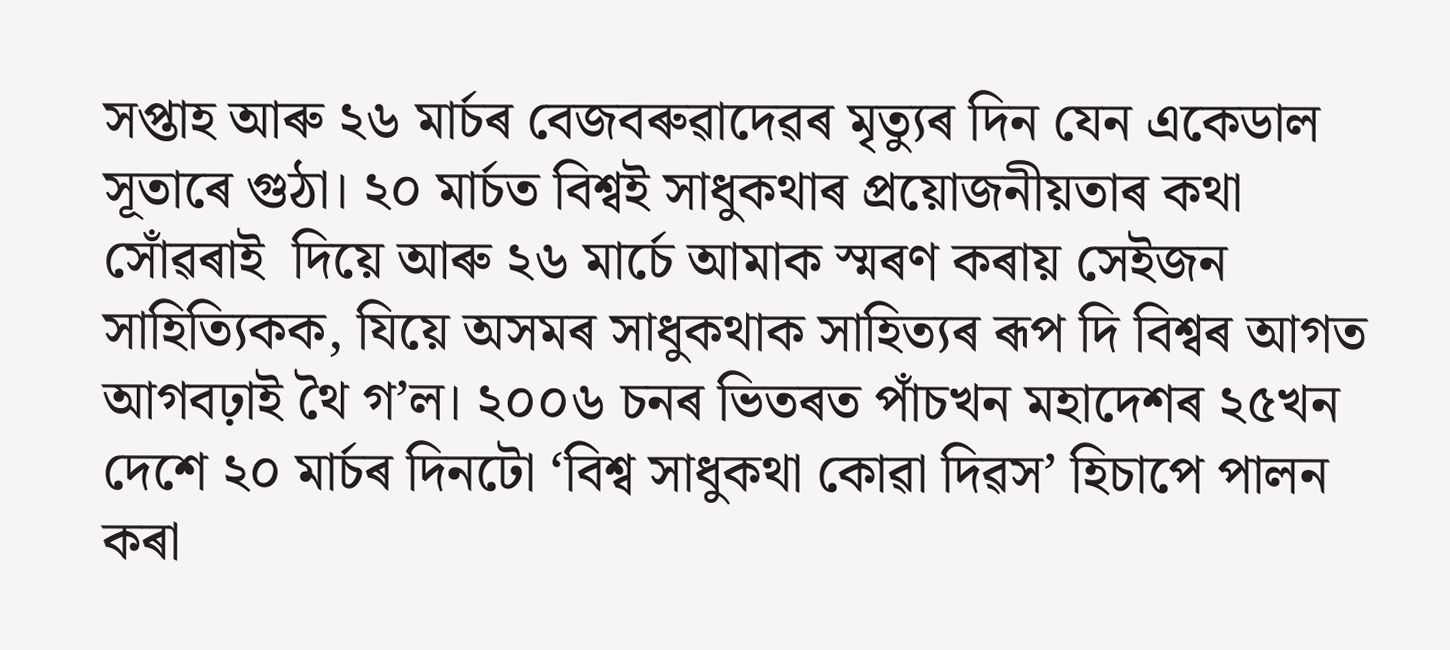সপ্তাহ আৰু ২৬ মাৰ্চৰ বেজবৰুৱাদেৱৰ মৃত্যুৰ দিন যেন একেডাল সূতাৰে গুঠা। ২০ মাৰ্চত বিশ্বই সাধুকথাৰ প্ৰয়োজনীয়তাৰ কথা সোঁৱৰাই  দিয়ে আৰু ২৬ মাৰ্চে আমাক স্মৰণ কৰায় সেইজন সাহিত্যিকক, যিয়ে অসমৰ সাধুকথাক সাহিত্যৰ ৰূপ দি বিশ্বৰ আগত আগবঢ়াই থৈ গ’ল। ২০০৬ চনৰ ভিতৰত পাঁচখন মহাদেশৰ ২৫খন দেশে ২০ মাৰ্চৰ দিনটো ‘বিশ্ব সাধুকথা কোৱা দিৱস’ হিচাপে পালন কৰা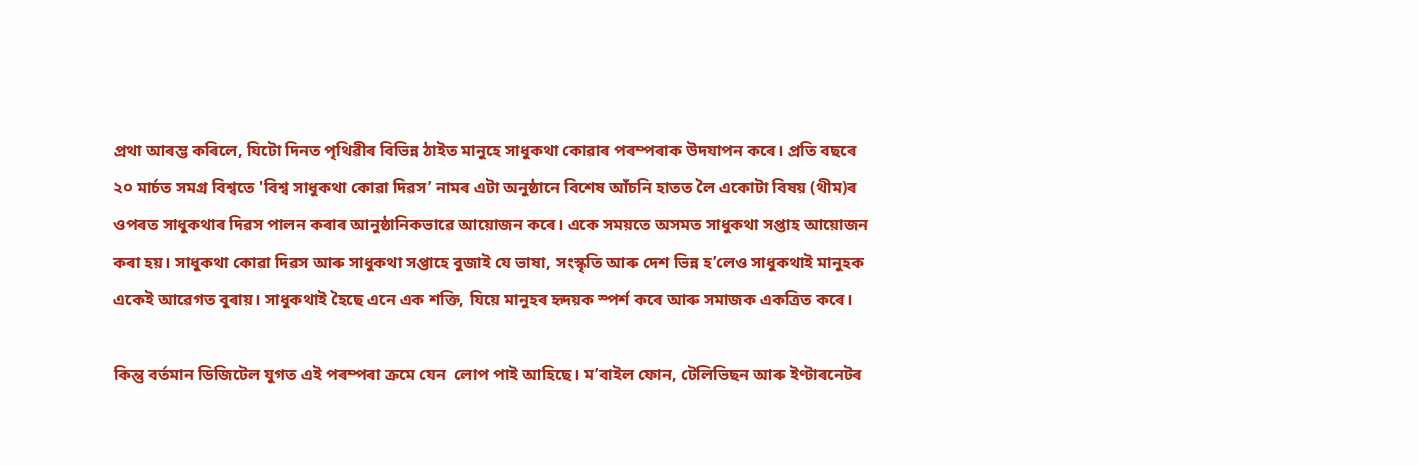প্ৰথা আৰম্ভ কৰিলে, যিটো দিনত পৃথিৱীৰ বিভিন্ন ঠাইত মানুহে সাধুকথা কোৱাৰ পৰম্পৰাক উদযাপন কৰে। প্ৰতি বছৰে ২০ মাৰ্চত সমগ্ৰ বিশ্বতে 'বিশ্ব সাধুকথা কোৱা দিৱস’ নামৰ এটা অনুষ্ঠানে বিশেষ আঁচনি হাতত লৈ একোটা বিষয় (থীম)ৰ ওপৰত সাধুকথাৰ দিৱস পালন কৰাৰ আনুষ্ঠানিকভাৱে আয়োজন কৰে। একে সময়তে অসমত সাধুকথা সপ্তাহ আয়োজন কৰা হয়। সাধুকথা কোৱা দিৱস আৰু সাধুকথা সপ্তাহে বুজাই যে ভাষা, সংস্কৃতি আৰু দেশ ভিন্ন হ’লেও সাধুকথাই মানুহক একেই আৱেগত বুৰায়। সাধুকথাই হৈছে এনে এক শক্তি, যিয়ে মানুহৰ হৃদয়ক স্পৰ্শ কৰে আৰু সমাজক একত্ৰিত কৰে।

কিন্তু বৰ্তমান ডিজিটেল যুগত এই পৰম্পৰা ক্ৰমে যেন  লোপ পাই আহিছে। ম’বাইল ফোন, টেলিভিছন আৰু ইণ্টাৰনেটৰ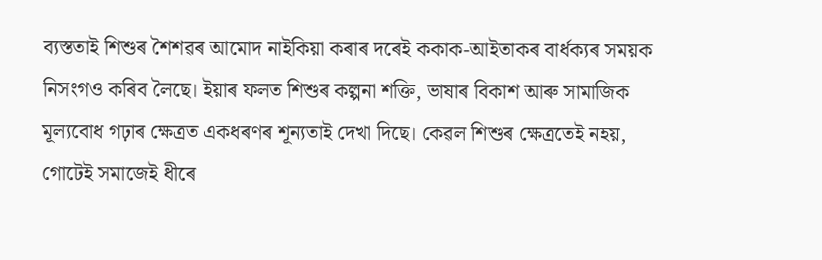ব্যস্ততাই শিশুৰ শৈশৱৰ আমোদ নাইকিয়া কৰাৰ দৰেই ককাক-আইতাকৰ বাৰ্ধক্যৰ সময়ক নিসংগও কৰিব লৈছে। ইয়াৰ ফলত শিশুৰ কল্পনা শক্তি, ভাষাৰ বিকাশ আৰু সামাজিক মূল্যবোধ গঢ়াৰ ক্ষেত্ৰত একধৰণৰ শূন্যতাই দেখা দিছে। কেৱল শিশুৰ ক্ষেত্ৰতেই নহয়, গোটেই সমাজেই ধীৰে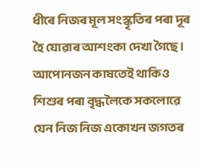ধীৰে নিজৰ মূল সংস্কৃতিৰ পৰা দূৰ হৈ যোৱাৰ আশংকা দেখা গৈছে। আপোনজন কাষতেই থাকিও শিশুৰ পৰা বৃদ্ধলৈকে সকলোৱে যেন নিজ নিজ একোখন জগতৰ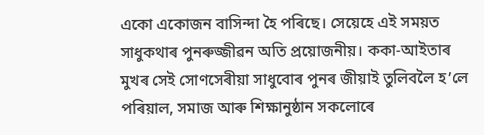একো একোজন বাসিন্দা হৈ পৰিছে। সেয়েহে এই সময়ত সাধুকথাৰ পুনৰুজ্জীৱন অতি প্ৰয়োজনীয়। ককা-আইতাৰ মুখৰ সেই সোণসেৰীয়া সাধুবোৰ পুনৰ জীয়াই তুলিবলৈ হ’লে পৰিয়াল, সমাজ আৰু শিক্ষানুষ্ঠান সকলোৰে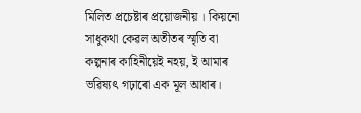মিলিত প্ৰচেষ্টাৰ প্ৰয়োজনীয় । কিয়নো সাধুকথা কেৱল অতীতৰ স্মৃতি বা কল্পনাৰ কাহিনীয়েই নহয়, ই আমাৰ ভৱিষ্যৎ গঢ়াৰো এক মূল আধাৰ।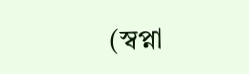(স্বপ্না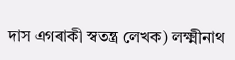দাস এগৰাকী স্বতন্ত্ৰ লেখক) লক্ষ্মীনাথ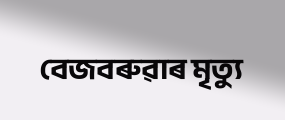বেজবৰুৱাৰ মৃত্যু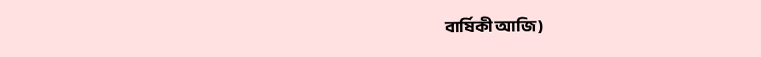বাৰ্ষিকী আজি)